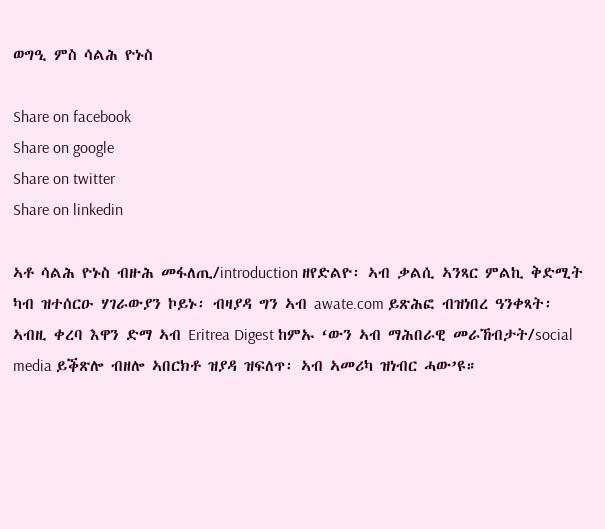ወግዒ ምስ ሳልሕ ዮኑስ

Share on facebook
Share on google
Share on twitter
Share on linkedin

ኣቶ ሳልሕ ዮኑስ ብዙሕ መፋለጢ/introduction ዘየድልዮ፡ ኣብ ቃልሲ ኣንጻር ምልኪ ቅድሚት ካብ ዝተሰርዑ ሃገራውያን ኮይኑ፡ ብዛያዳ ግን ኣብ awate.com ይጽሕፎ ብዝነበረ ዓንቀጻት፡ ኣብዚ ቀረባ እዋን ድማ ኣብ Eritrea Digest ከምኡ ‘ውን ኣብ ማሕበራዊ መራኸብታት/social media ይቕጽሎ ብዘሎ ኣበርክቶ ዝያዳ ዝፍለጥ፡ ኣብ ኣመሪካ ዝነብር ሓው’ዩ።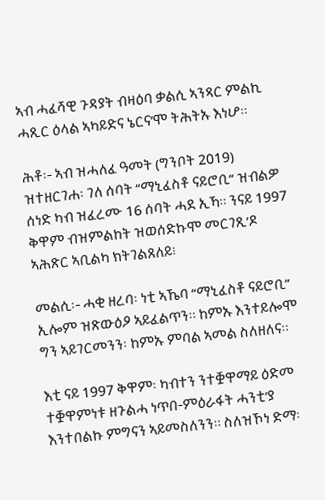ኣብ ሓፈሻዊ ጉዳያት ብዛዕባ ቃልሲ ኣንጻር ምልኪ ሓጺር ዕላል ኣካይድና ኔርና’ሞ ትሕትኡ እነሆ።

ሕቶ፡- ኣብ ዝሓለፈ ዓመት (ግንቦት 2019) ዝተዘርገሐ፡ ገለ ሰባት “ማኒፈስቶ ናይሮቢ” ዝብልዎ ሰነድ ካብ ዝፈረሙ 16 ሰባት ሓደ ኢኻ። ንናይ 1997 ቅዋም ብዝምልከት ዝወሰድኩሞ መርገጺ’ዶ ኣሕጽር ኣቢልካ ክትገልጸለይ፧

መልሲ፡- ሓቂ ዘረባ፡ ነቲ ኣኼባ “ማኒፈስቶ ናይሮቢ” ኢሎም ዝጽውዕዖ ኣይፈልጥን። ከምኡ እንተይሎሞ ግን ኣይገርመንን፡ ከምኡ ምባል ኣመል ስለዘለና።

እቲ ናይ 1997 ቅዋም፡ ካብተን ንተቛዋማይ ዕድመ ተቛዋምነቱ ዘጉልሓ ነጥበ-ምዕራፋት ሓንቲ’ያ እንተበልኩ ምግናን ኣይመስለንን። ስለዝኾነ ድማ፡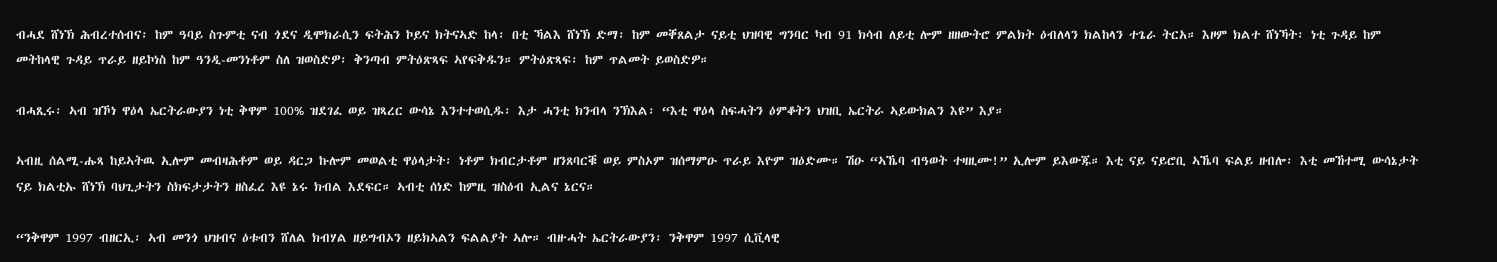ብሓደ ሸነኽ ሕብረተሰብና፡ ከም ዓባይ ስጉምቲ ናብ ጎደና ዲሞክራሲን ፍትሕን ኮይና ክትናኣድ ከላ፡ በቲ ኻልእ ሸነኽ ድማ፡ ከም መቐጸልታ ናይቲ ህዝባዊ ግንባር ካብ 91 ክሳብ ለይቲ ሎም ዘዘውትሮ ምልክት ዕብለላን ክልከላን ተጌራ ትርአ። እዞም ክልተ ሸነኻት፡ ነቲ ጉዳይ ከም መትከላዊ ጉዳይ ጥራይ ዘይኮነስ ከም ዓንዲ-መንነቶም ስለ ዝወስድዎ፡ ቅንጣብ ምትዕጽጻፍ ኣየፍቅዱን። ምትዕጽጻፍ፡ ከም ጥልመት ይወስድዎ።

ብሓጺሩ፡ ኣብ ዝኾነ ዋዕላ ኤርትራውያን ነቲ ቅዋም 100% ዝደገፈ ወይ ዝጻረር ውሳኔ እንተተወሲዱ፡ እታ ሓንቲ ክንብላ ንኽእል፡ “እቲ ዋዕላ ስፍሓትን ዕምቆትን ህዝቢ ኤርትራ ኣይውክልን እዩ” እያ።

ኣብዚ ሰልሚ-ሑጻ ከይኣትዉ ኢሎም መብዛሕቶም ወይ ዳርጋ ኩሎም መወልቲ ዋዕላታት፡ ነቶም ክብርታቶም ዘንጸባርቑ ወይ ምስኦም ዝሰማምዑ ጥራይ እዮም ዝዕድሙ። ሽዑ “ኣኼባ ብዓወት ተዛዚሙ!” ኢሎም ይእውጁ። እቲ ናይ ናይሮቢ ኣኼባ ፍልይ ዘብሎ፡ እቲ መኸተሚ ውሳኔታት ናይ ክልቲኡ ሸነኽ ባህጊታትን ስክፍታታትን ዘስፈረ እዩ ኔሩ ክብል እደፍር። ኣብቲ ሰነድ ከምዚ ዝስዕብ ኢልና ኔርና።

“ንቅዋም 1997 ብዘርኢ፡ ኣብ መንጎ ህዝብና ዕቱብን ሸለል ክብሃል ዘይግብኦን ዘይክኣልን ፍልልያት ኣሎ። ብዙሓት ኤርትራውያን፡ ንቅዋም 1997 ሲቪላዊ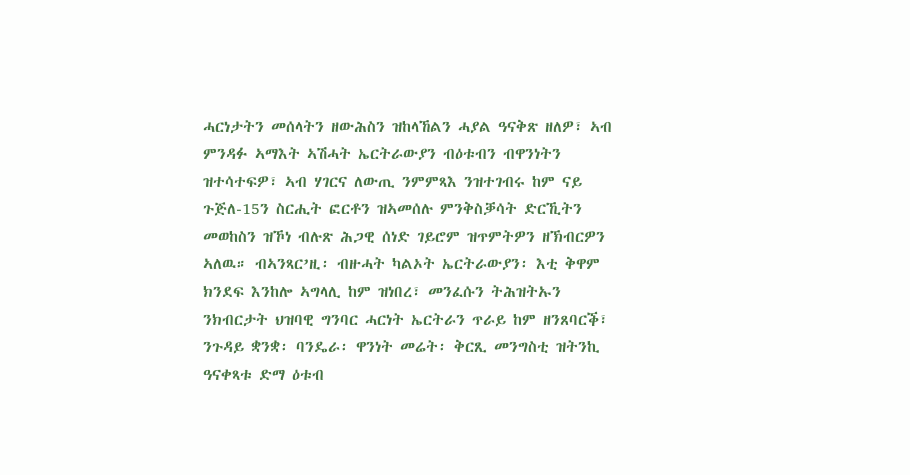ሓርነታትን መሰላትን ዘውሕስን ዝከላኸልን ሓያል ዓናቅጽ ዘለዎ፣ ኣብ ምንዳፉ ኣማእት ኣሽሓት ኤርትራውያን ብዕቱብን ብዋንነትን ዝተሳተፍዎ፣ ኣብ ሃገርና ለውጢ ንምምጻእ ንዝተገብሩ ከም ናይ ጉጅለ-15ን ስርሒት ፎርቶን ዝኣመሰሉ ምንቅስቓሳት ድርኺትን መወከስን ዝኾነ ብሉጽ ሕጋዊ ሰነድ ገይሮም ዝጥምትዎን ዘኽብርዎን ኣለዉ። ብኣንጻር’ዚ፡ ብዙሓት ካልኦት ኤርትራውያን፡ እቲ ቅዋም ክንደፍ እንከሎ ኣግላሊ ከም ዝነበረ፣ መንፈሱን ትሕዝትኡን ንክብርታት ህዝባዊ ግንባር ሓርነት ኤርትራን ጥራይ ከም ዘንጸባርቕ፣ ንጉዳይ ቋንቋ፡ ባንዴራ፡ ዋንነት መሬት፡ ቅርጺ መንግስቲ ዝትንኪ ዓናቀጻቱ ድማ ዕቱብ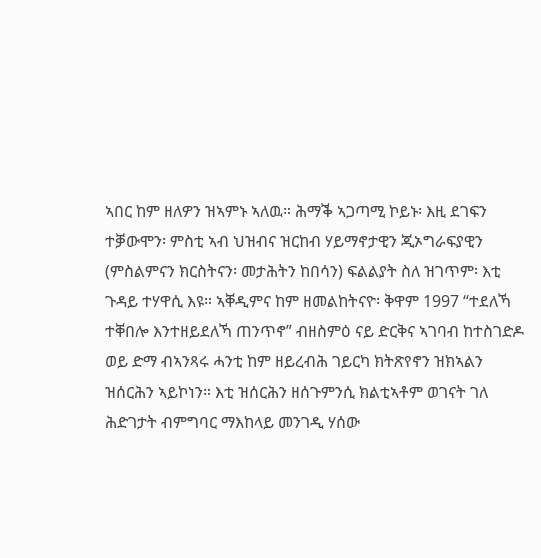ኣበር ከም ዘለዎን ዝኣምኑ ኣለዉ። ሕማቕ ኣጋጣሚ ኮይኑ፡ እዚ ደገፍን ተቓውሞን፡ ምስቲ ኣብ ህዝብና ዝርከብ ሃይማኖታዊን ጂኦግራፍያዊን (ምስልምናን ክርስትናን፡ መታሕትን ከበሳን) ፍልልያት ስለ ዝገጥም፡ እቲ ጉዳይ ተሃዋሲ እዩ። ኣቐዲምና ከም ዘመልከትናዮ፡ ቅዋም 1997 “ተደለኻ ተቐበሎ እንተዘይደለኻ ጠንጥኖ” ብዘስምዕ ናይ ድርቅና ኣገባብ ከተስገድዶ ወይ ድማ ብኣንጻሩ ሓንቲ ከም ዘይረብሕ ገይርካ ክትጽየኖን ዝክኣልን ዝሰርሕን ኣይኮነን። እቲ ዝሰርሕን ዘሰጉምንሲ ክልቲኣቶም ወገናት ገለ ሕድገታት ብምግባር ማእከላይ መንገዲ ሃሰው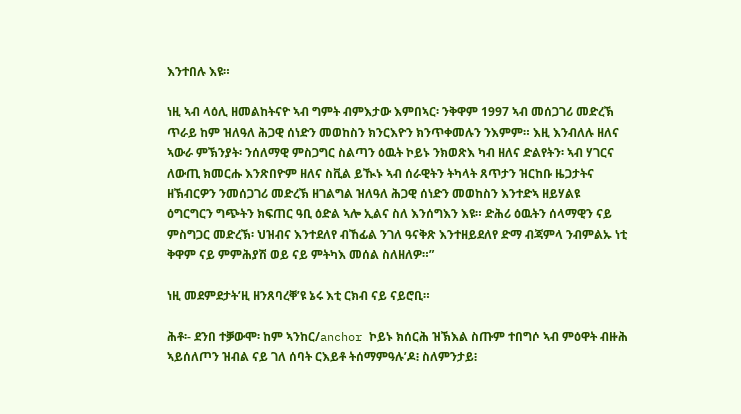እንተበሉ እዩ።

ነዚ ኣብ ላዕሊ ዘመልከትናዮ ኣብ ግምት ብምእታው እምበኣር፡ ንቅዋም 1997 ኣብ መሰጋገሪ መድረኽ ጥራይ ከም ዝለዓለ ሕጋዊ ሰነድን መወከስን ክንርእዮን ክንጥቀመሉን ንእምም። እዚ እንብለሉ ዘለና ኣውራ ምኽንያት፡ ንሰለማዊ ምስጋግር ስልጣን ዕዉት ኮይኑ ንክወጽእ ካብ ዘለና ድልየትን፡ ኣብ ሃገርና ለውጢ ክመርሑ እንጽበዮም ዘለና ስቪል ይዂኑ ኣብ ሰራዊትን ትካላት ጸጥታን ዝርከቡ ዜጋታትና ዘኽብርዎን ንመሰጋገሪ መድረኽ ዘገልግል ዝለዓለ ሕጋዊ ሰነድን መወከስን እንተድኣ ዘይሃልዩ ዕግርግርን ግጭትን ክፍጠር ዓቢ ዕድል ኣሎ ኢልና ስለ እንሰግእን እዩ። ድሕሪ ዕዉትን ሰላማዊን ናይ ምስግጋር መድረኽ፡ ህዝብና እንተደለየ ብኸፊል ንገለ ዓናቅጽ እንተዘይደለየ ድማ ብጃምላ ንብምልኡ ነቲ ቅዋም ናይ ምምሕያሽ ወይ ናይ ምትካእ መሰል ስለዘለዎ።”

ነዚ መደምደታት’ዚ ዘንጸባረቐ’ዩ ኔሩ እቲ ርክብ ናይ ናይሮቢ።

ሕቶ፡- ደንበ ተቓውሞ፡ ከም ኣንከር/anchor ኮይኑ ክሰርሕ ዝኽእል ስጡም ተበግሶ ኣብ ምዕዋት ብዙሕ ኣይሰለጦን ዝብል ናይ ገለ ሰባት ርእይቶ ትሰማምዓሉ’ዶ፧ ስለምንታይ፧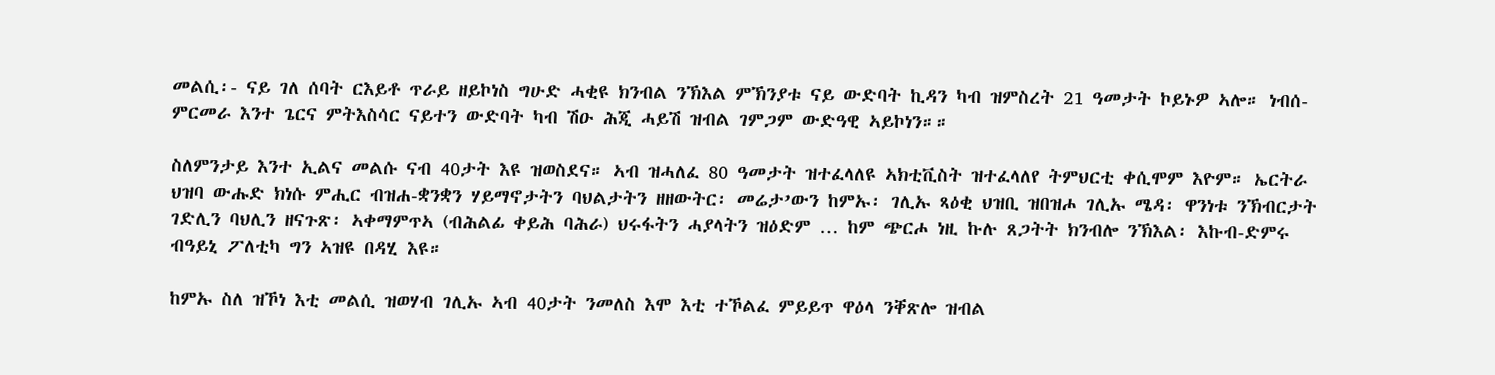መልሲ፡- ናይ ገለ ሰባት ርእይቶ ጥራይ ዘይኮነስ ግሁድ ሓቂዩ ክንብል ንኽእል ምኽንያቱ ናይ ውድባት ኪዳን ካብ ዝምስረት 21 ዓመታት ኮይኑዎ ኣሎ። ነብሰ-ምርመራ እንተ ጌርና ምትእስሳር ናይተን ውድባት ካብ ሽዑ ሕጂ ሓይሽ ዝብል ገምጋም ውድዓዊ ኣይኮነን።።

ስለምንታይ እንተ ኢልና መልሱ ናብ 40ታት እዩ ዝወስደና። ኣብ ዝሓለፈ 80 ዓመታት ዝተፈላለዩ ኣክቲቪስት ዝተፈላለየ ትምህርቲ ቀሲሞም እዮም። ኤርትራ ህዝባ ውሑድ ክነሱ ምሒር ብዝሐ-ቋንቋን ሃይማኖታትን ባህልታትን ዘዘውትር፡ መሬታ’ውን ከምኡ፡ ገሊኡ ጻዕቂ ህዝቢ ዝበዝሖ ገሊኡ ሜዳ፡ ዋንነቱ ንኽብርታት ገድሊን ባህሊን ዘናጉጽ፡ ኣቀማምጥኣ (ብሕልፊ ቀይሕ ባሕራ) ህሩፋትን ሓያላትን ዝዕድም … ከም ጭርሖ ነዚ ኩሉ ጸጋትት ክንብሎ ንኽእል፡ እኩብ-ድምሩ ብዓይኒ ፖለቲካ ግን ኣዝዩ በዳሂ እዩ።

ከምኡ ስለ ዝኾነ እቲ መልሲ ዝወሃብ ገሊኡ ኣብ 40ታት ንመለስ እሞ እቲ ተኾልፈ ምይይጥ ዋዕላ ንቐጽሎ ዝብል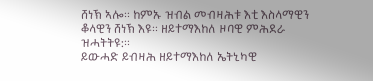ሸነኽ ኣሎ። ከምኡ ዝብል መብዛሕቱ እቲ እስላማዊን ቆላዊን ሸነኽ እዩ። ዘይተማእከለ ዞባዊ ምሕደራ ዝሓትትዩ:።
ይውሓድ ይብዛሕ ዘይተማእከለ ኤትኒካዊ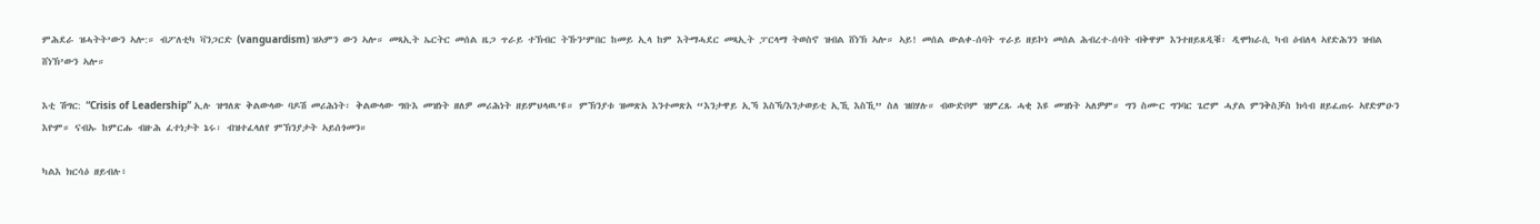ምሕደራ ዝሓትት’ውን ኣሎ:። ብፖለቲካ ቫንጋርድ (vanguardism) ዝኣምን ውን ኣሎ። መጻኢት ኤርትር መሰል ዜጋ ጥራይ ተኽብር ትኹን’ምበር ከመይ ኢላ ከም እትማሓደር መጻኢት ፓርላማ ትወስኖ ዝብል ሸነኽ ኣሎ። ኣይ! መሰል ውልቀ-ሰባት ጥራይ ዘይኮነ መሰል ሕብረተ-ሰባት ብቅዋም እንተዘይጸዲቑ፡ ዲሞክራሲ ካብ ዕብለላ ኣየድሕንን ዝብል ሸነኽ’ውን ኣሎ።

እቲ ሽግር: “Crisis of Leadership” ኢሉ ዝግለጽ ቅልውላው ባዶሽ መሪሕነት፡ ቅልውላው ግቡእ መዝነት ዘለዎ መሪሕነት ዘይምህላዉ’ዩ። ምኽንያቱ ዝመጽአ እንተመጽአ “እንታዋይ ኢኻ እስኻ/እንታወይቲ ኢኺ እስኺ” ስለ ዝበሃሉ። ብውድቦም ዝምረጹ ሓቂ እዩ መዝነት ኣለዎም። ግን ስሙር ግንባር ጌሮም ሓያል ምንቅስቓስ ክሳብ ዘይፈጠሩ ኣየድምዑን እዮም። ናብኡ ከምርሑ ብዙሕ ፈተነታት ኔሩ፡ ብዝተፈላለየ ምኽንያታት ኣይሰጎመን።

ካልእ ክርሳዕ ዘይብሉ፥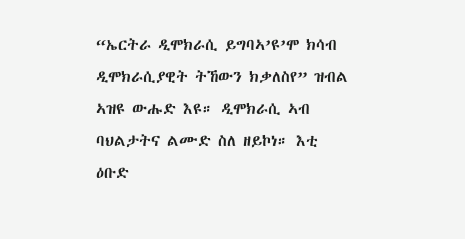“ኤርትራ ዲሞክራሲ ይግባኣ’ዩ’ሞ ክሳብ ዲሞክራሲያዊት ትኸውን ክቃለስየ” ዝብል ኣዝዩ ውሑድ እዩ። ዲሞክራሲ ኣብ ባህልታትና ልሙድ ስለ ዘይኮነ። እቲ ዕቡድ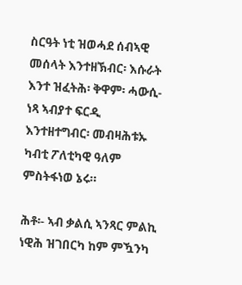ስርዓት ነቲ ዝወሓደ ሰብኣዊ መሰላት እንተዘኽብር፡ እሱራት እንተ ዝፈትሕ፡ ቅዋም፡ ሓውሲ-ነጻ ኣብያተ ፍርዲ እንተዘተግብር፡ መብዛሕቱኡ ካብቲ ፖለቲካዊ ዓለም ምስትፋነወ ኔሩ።

ሕቶ፡- ኣብ ቃልሲ ኣንጻር ምልኪ ነዊሕ ዝገበርካ ከም ምዃንካ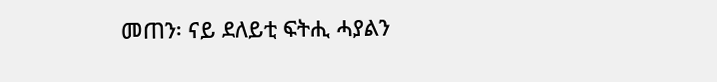መጠን፡ ናይ ደለይቲ ፍትሒ ሓያልን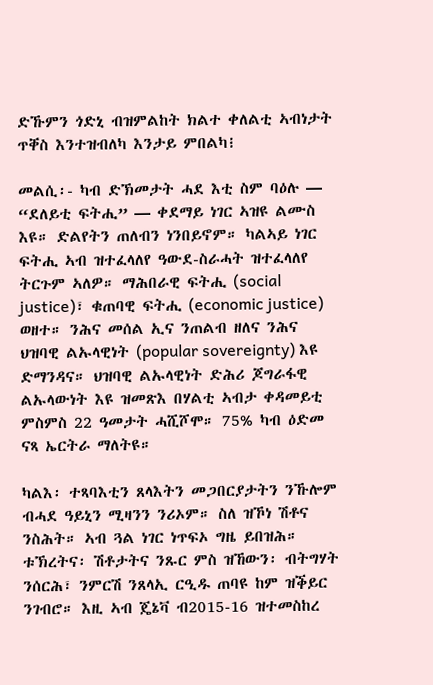ድኹምን ጎድኒ ብዝምልከት ክልተ ቀለልቲ ኣብነታት ጥቐስ እንተዝብለካ እንታይ ምበልካ፧

መልሲ፡- ካብ ድኽመታት ሓደ እቲ ስም ባዕሉ — “ደለይቲ ፍትሒ” — ቀደማይ ነገር ኣዝዩ ልሙስ እዩ። ድልየትን ጠለብን ነንበይኖም። ካልኣይ ነገር ፍትሒ ኣብ ዝተፈላለየ ዓውደ-ስራሓት ዝተፈላለየ ትርጉም ኣለዎ። ማሕበራዊ ፍትሒ (social justice)፣ ቁጠባዊ ፍትሒ (economic justice) ወዘተ። ንሕና መሰል ኢና ንጠልብ ዘለና ንሕና ህዝባዊ ልኡላዊነት (popular sovereignty) እዩ ድማንዳና። ህዝባዊ ልኡላዊነት ድሕሪ ጆግራፋዊ ልኡላውነት እዩ ዝመጽእ በሃልቲ ኣብታ ቀዳመይቲ ምስምስ 22 ዓመታት ሓሺሾሞ። 75% ካብ ዕድመ ናጻ ኤርትራ ማለትዩ።

ካልእ፡ ተጻባእቲን ጸላእትን መጋበርያታትን ንኹሎም ብሓደ ዓይኒን ሚዛንን ንሪኦም። ስለ ዝኾነ ሽቶና ንስሕት። ኣብ ጓል ነገር ነጥፍኦ ግዜ ይበዝሕ። ቱኽረትና፡ ሽቶታትና ንጹር ምስ ዝኸውን፡ ብትግሃት ንሰርሕ፣ ንምርሽ ንጸላኢ ርዒዱ ጠባዩ ከም ዝቕይር ንገብሮ። እዚ ኣብ ጄኔቫ ብ2015-16 ዝተመስከረ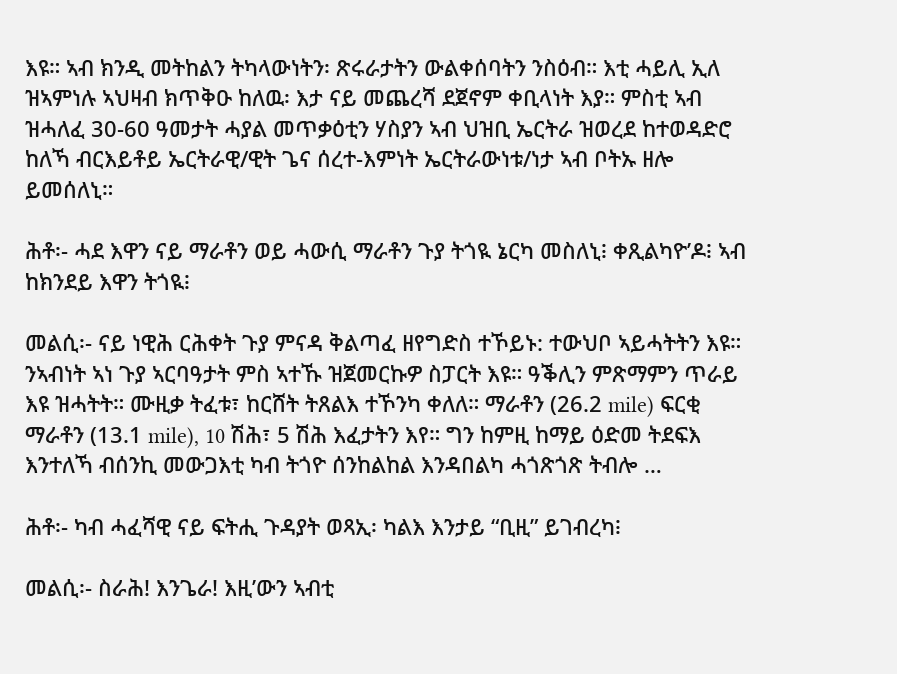እዩ። ኣብ ክንዲ መትከልን ትካላውነትን፡ ጽሩራታትን ውልቀሰባትን ንስዕብ። እቲ ሓይሊ ኢለ ዝኣምነሉ ኣህዛብ ክጥቅዑ ከለዉ፡ እታ ናይ መጨረሻ ደጀኖም ቀቢላነት እያ። ምስቲ ኣብ ዝሓለፈ 30-60 ዓመታት ሓያል መጥቃዕቲን ሃስያን ኣብ ህዝቢ ኤርትራ ዝወረደ ከተወዳድሮ ከለኻ ብርእይቶይ ኤርትራዊ/ዊት ጌና ሰረተ-እምነት ኤርትራውነቱ/ነታ ኣብ ቦትኡ ዘሎ ይመሰለኒ።

ሕቶ፡- ሓደ እዋን ናይ ማራቶን ወይ ሓውሲ ማራቶን ጉያ ትጎዪ ኔርካ መስለኒ፧ ቀጺልካዮ’ዶ፧ ኣብ ከክንደይ እዋን ትጎዪ፧

መልሲ፡- ናይ ነዊሕ ርሕቀት ጉያ ምናዳ ቅልጣፈ ዘየግድስ ተኾይኑ: ተውህቦ ኣይሓትትን እዩ። ንኣብነት ኣነ ጉያ ኣርባዓታት ምስ ኣተኹ ዝጀመርኩዎ ስፓርት እዩ። ዓቕሊን ምጽማምን ጥራይ እዩ ዝሓትት። ሙዚቃ ትፈቱ፣ ከርሸት ትጸልእ ተኾንካ ቀለለ። ማራቶን (26.2 mile) ፍርቂ ማራቶን (13.1 mile), 10 ሽሕ፣ 5 ሽሕ እፈታትን እየ። ግን ከምዚ ከማይ ዕድመ ትደፍእ እንተለኻ ብሰንኪ መውጋእቲ ካብ ትጎዮ ሰንከልከል እንዳበልካ ሓጎጽጎጽ ትብሎ …

ሕቶ፡- ካብ ሓፈሻዊ ናይ ፍትሒ ጉዳያት ወጻኢ፡ ካልእ እንታይ “ቢዚ” ይገብረካ፧

መልሲ፡- ስራሕ! እንጌራ! እዚ’ውን ኣብቲ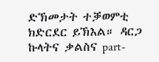ድኽመታት ተቓወምቲ ክድርደር ይኽእል። ዳርጋ ኩላትና ቃልስና part-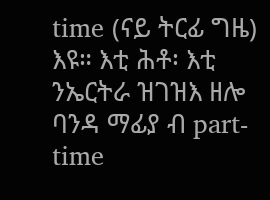time (ናይ ትርፊ ግዜ) እዩ። እቲ ሕቶ፡ እቲ ንኤርትራ ዝገዝእ ዘሎ ባንዳ ማፊያ ብ part-time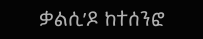ቃልሲ’ዶ ከተሰንፎ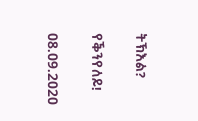ትኽእል?

የቕንየለይ!

08.09.2020